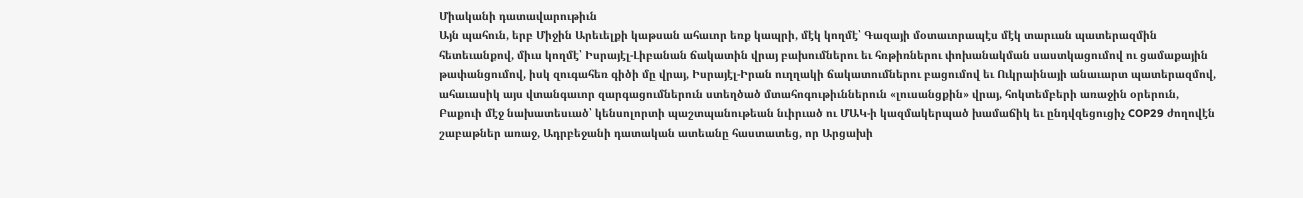Միականի դատավարութիւն
Այն պահուն, երբ Միջին Արեւելքի կաթսան ահաւոր եռք կապրի, մէկ կողմէ՝ Գազայի մօտաւորապէս մէկ տարւան պատերազմին հետեւանքով, միւս կողմէ՝ Իսրայէլ-Լիբանան ճակատին վրայ բախումներու եւ հռթիռներու փոխանակման սաստկացումով ու ցամաքային թափանցումով, իսկ զուգահեռ գիծի մը վրայ, Իսրայէլ-Իրան ուղղակի ճակատումներու բացումով եւ Ուկրաինայի անաւարտ պատերազմով, ահաւասիկ այս վտանգաւոր զարգացումներուն ստեղծած մտահոգութիւններուն «լուսանցքին» վրայ, հոկտեմբերի առաջին օրերուն, Բաքուի մէջ նախատեսւած՝ կենսոլորտի պաշտպանութեան նւիրւած ու ՄԱԿ-ի կազմակերպած խամաճիկ եւ ընդվզեցուցիչ COP29 ժողովէն շաբաթներ առաջ, Ադրբեջանի դատական ատեանը հաստատեց, որ Արցախի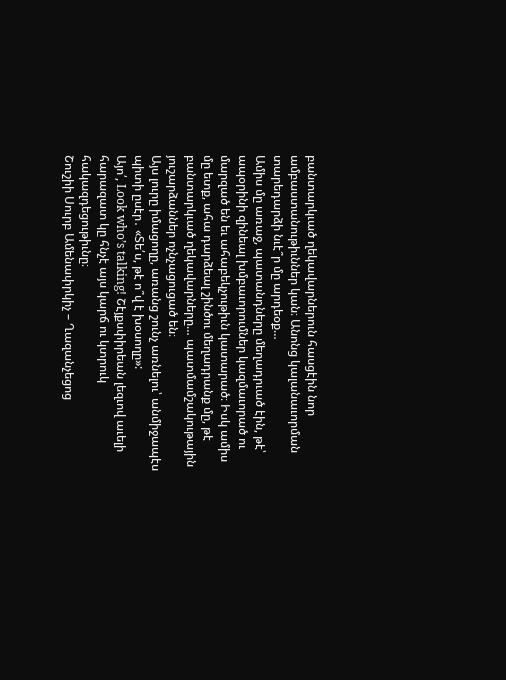բանտարկւած ղեկավարներուն հասցէին նոր ամբաստանութիւններ կան։ Անոնց կալանաւորման տարեդարձի նւէ՞ր մը արդեօք…
Ամիս մը առաջ, պատանդները մեղադրւած էին, թէ՝ ապօրինի զինեալ խմբաւորումներ կազմաւորած ու մարզած են եւ ահաբեկչութիւն կատարած։ Իսկ ամիս մը ետք, ահա դարձեալ շինծու մեղադրանք մը, թէ բանտարկւած ղեկավարները… պատմամշակութային յուշարձաններ ոչնչացուցած են։
Այս լուրը իմացողը, առանց շունչ առնելու՝ անմիջապէս պիտի ըսէր․ «Տե՛ս, թէ ո՞վ է խօսողը»:
Այո՛, Look who’s talking! Շէյքսփիրեան լեզւով աւելի հարազատ կը հնչէ այս կարճ ու կտրուկ հակազդեցութիւնը։
Շուշիի Սուրբ Ամենափրկիչ – Ղազանչեցոց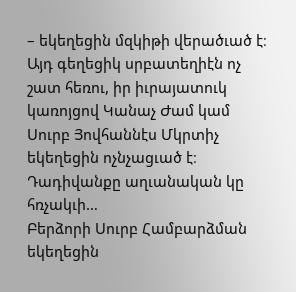– եկեղեցին մզկիթի վերածւած է։ Այդ գեղեցիկ սրբատեղիէն ոչ շատ հեռու, իր իւրայատուկ կառոյցով Կանաչ Ժամ կամ Սուրբ Յովհաննէս Մկրտիչ եկեղեցին ոչնչացւած է։ Դադիվանքը աղւանական կը հռչակւի…
Բերձորի Սուրբ Համբարձման եկեղեցին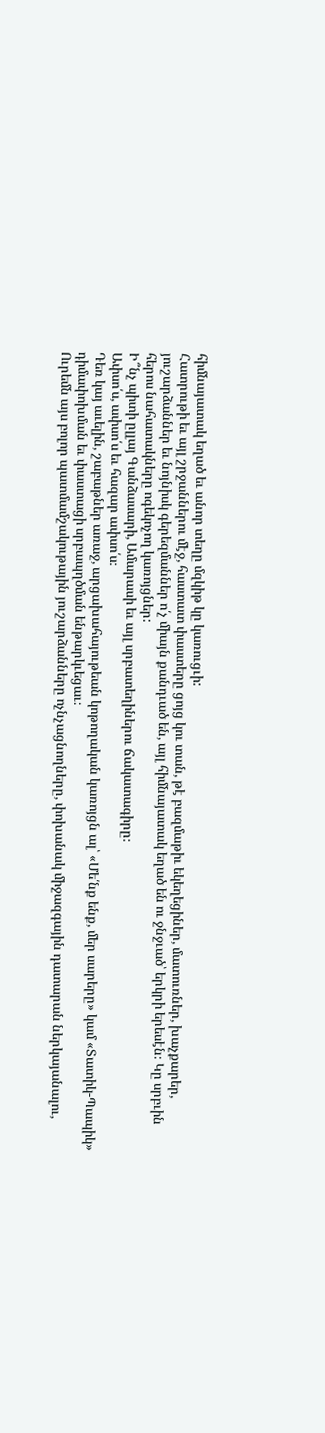հիմնայատակ եղած եւ անոր տեղը մզկիթ կը կառուցւի:
Հատրութի եւ այլ շրջաններու մէջ, հաստատ փաստերը ցոյց կու տան, թէ բազմաթիւ եկեղեցիներ, մատուռներ, խաչքարեր, յուշարձաններ եւ նոյնիսկ գերեզմաններ ո՛չ միայն քանդւած են, այլ հիմնայատակ եղած են ու ջնջւած՝ երկրի երեսէն։ Կը սրբւին հերոս նահատակները ոգեկոչող կառոյցներ:
Ի՞նչ պիտի ըլլայ Գանձասարի, Ամարասի եւ այլ սրբատեղիներու ճակատագիրը։
Ափսո՛ս, ափսո՛ս եւ հազար ափսո՛ս։
Դեռ կայ աւելին, շաբաթներ առաջ, արցախահայութեան կոթողական կառոյցն ալ՝ «Մե՛նք ենք, մեր սարերը» կամ «Տատիկ-Պապիկ» դիմափոխման եւ փաստացի սրբապղծման ենթարկւեցաւ։
Ուրեմն այս բոլոր պատմամշակութային յուշարձանները ոչնչացնողները, փոխանակ միջազգային դատարան ներկայանալու,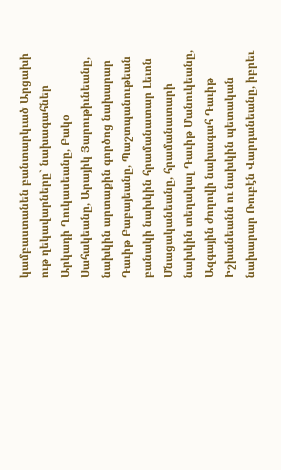կամբաստանեն բանտարկւած Արցախի ութ ղեկավարները` նախագահներ Արկադի Ղուկասեանը, Բակօ Սահակեանը, Արայիկ Յարութիւնեանը, նախկին արտաքին գործոց նախարար Դաւիթ Բաբայեանը, Պաշտպանութեան բանակի նախկին հրամանատար Լեւոն Մնացականեանը, հրամանատարի նախկին տեղակալ Դաւիթ Մանուկեանը, Ազգային ժողովի նախագահ Դաւիթ Իշխանեանն ու նախկին պետական նախարար Ռուբէն Վարդանեանը, իբրեւ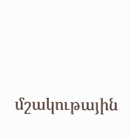մշակութային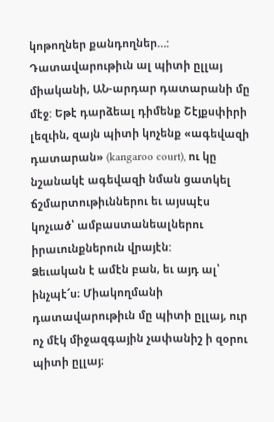կոթողներ քանդողներ…: Դատավարութիւն ալ պիտի ըլլայ միականի, ԱՆ-արդար դատարանի մը մէջ: Եթէ դարձեալ դիմենք Շէյքսփիրի լեզւին, զայն պիտի կոչենք «ագեվազի դատարան» (kangaroo court), ու կը նշանակէ ագեվազի նման ցատկել ճշմարտութիւններու եւ այսպէս կոչւած՝ ամբաստանեալներու իրաւունքներուն վրայէն:
Ձեւական է ամէն բան, եւ այդ ալ՝ ինչպէ՜ս։ Միակողմանի դատավարութիւն մը պիտի ըլլայ, ուր ոչ մէկ միջազգային չափանիշ ի զօրու պիտի ըլլայ։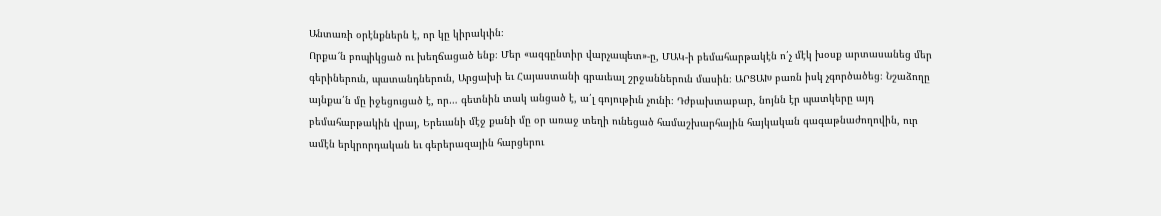Անտառի օրէնքներն է, որ կը կիրակւին։
Որքա՜ն բոպիկցած ու խեղճացած ենք։ Մեր «ազգընտիր վարչապետ»-ը, ՄԱԿ-ի բեմահարթակէն ո՛չ մէկ խօսք արտասանեց մեր գերիներուն, պատանդներուն, Արցախի եւ Հայաստանի գրաւեալ շրջաններուն մասին։ ԱՐՑԱԽ բառն իսկ չգործածեց։ Նշաձողը այնքա՛ն մը իջեցուցած է, որ… գետնին տակ անցած է, ա՛լ գոյութիւն չունի։ Դժբախտաբար, նոյնն էր պատկերը այդ բեմահարթակին վրայ, Երեւանի մէջ քանի մը օր առաջ տեղի ունեցած համաշխարհային հայկական գագաթնաժողովին, ուր ամէն երկրորդական եւ գերերազային հարցերու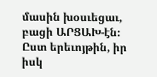մասին խօսւեցաւ, բացի ԱՐՑԱԽ-էն։
Ըստ երեւոյթին, իր իսկ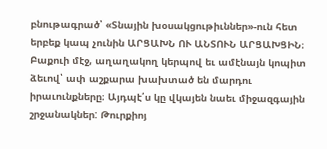բնութագրած՝ «Տնային խօսակցութիւններ»-ուն հետ երբեք կապ չունին ԱՐՑԱԽՆ ՈՒ ԱՆՏՈՒՆ ԱՐՑԱԽՑԻՆ։
Բաքուի մէջ, աղաղակող կերպով եւ ամէնայն կոպիտ ձեւով՝ ափ աշքարա խախտած են մարդու իրաւունքները։ Այդպէ՛ս կը վկայեն նաեւ միջազգային շրջանակներ: Թուրքիոյ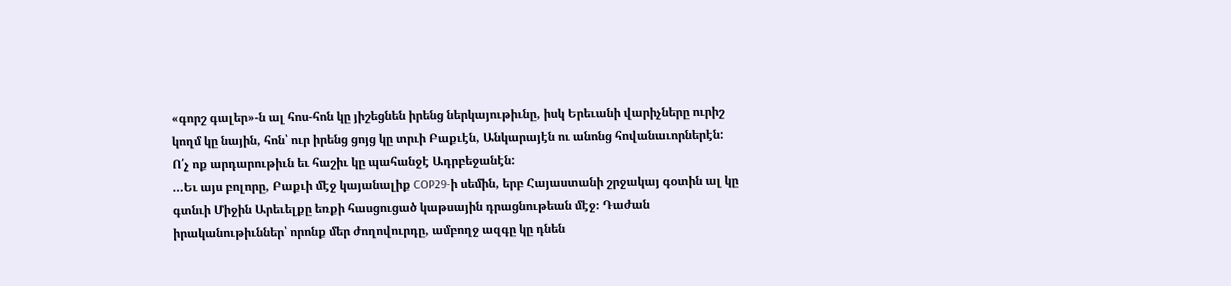«գորշ գալեր»-ն ալ հոս-հոն կը յիշեցնեն իրենց ներկայութիւնը, իսկ Երեւանի վարիչները ուրիշ կողմ կը նային, հոն՝ ուր իրենց ցոյց կը տրւի Բաքւէն, Անկարայէն ու անոնց հովանաւորներէն:
Ո՛չ ոք արդարութիւն եւ հաշիւ կը պահանջէ Ադրբեջանէն:
…Եւ այս բոլորը, Բաքւի մէջ կայանալիք COP29-ի սեմին, երբ Հայաստանի շրջակայ գօտին ալ կը գտնւի Միջին Արեւելքը եռքի հասցուցած կաթսային դրացնութեան մէջ։ Դաժան իրականութիւններ՝ որոնք մեր ժողովուրդը, ամբողջ ազգը կը դնեն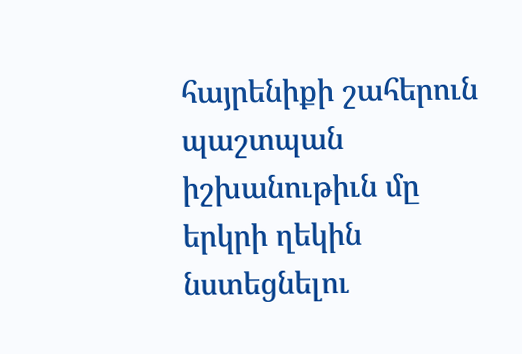հայրենիքի շահերուն պաշտպան իշխանութիւն մը երկրի ղեկին նստեցնելու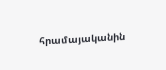հրամայականին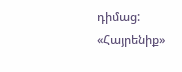դիմաց:
«Հայրենիք»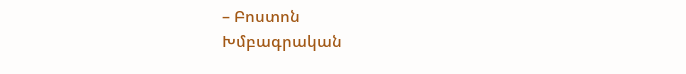– Բոստոն
Խմբագրական